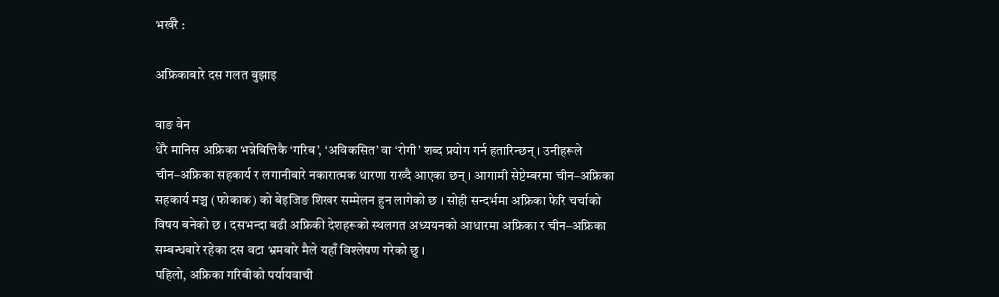भर्खरै :

अफ्रिकाबारे दस गलत बुझाइ

वाङ वेन
धेरै मानिस अफ्रिका भन्नेबित्तिकै ‘गरिब’, ‘अविकसित’ वा ‘रोगी’ शब्द प्रयोग गर्न हतारिन्छन् । उनीहरूले चीन–अफ्रिका सहकार्य र लगानीबारे नकारात्मक धारणा राख्दै आएका छन् । आगामी सेप्टेम्बरमा चीन–अफ्रिका सहकार्य मञ्च (फोकाक) को बेइजिङ शिखर सम्मेलन हुन लागेको छ । सोही सन्दर्भमा अफ्रिका फेरि चर्चाको विषय बनेको छ । दसभन्दा बढी अफ्रिकी देशहरूको स्थलगत अध्ययनको आधारमा अफ्रिका र चीन–अफ्रिका सम्बन्धबारे रहेका दस वटा भ्रमबारे मैले यहाँ विश्लेषण गरेको छु ।
पहिलो, अफ्रिका गरिबीको पर्यायवाची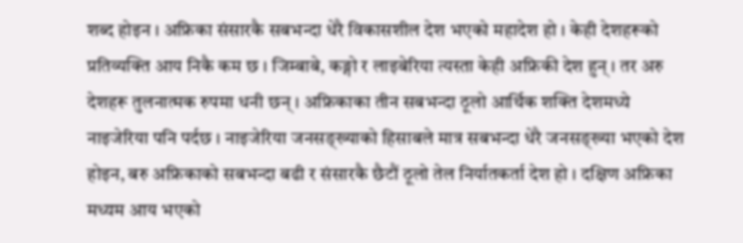शब्द होइन । अफ्रिका संसारकै सबभन्दा धेरै विकासशील देश भएको महादेश हो । केही देशहरूको प्रतिव्यक्ति आय निकै कम छ । जिम्बाबे, कङ्गो र लाइबेरिया त्यस्ता केही अफ्रिकी देश हुन् । तर अरु देशहरू तुलनात्मक रुपमा धनी छन् । अफ्रिकाका तीन सबभन्दा ठूलो आर्थिक शक्ति देशमध्ये नाइजेरिया पनि पर्दछ । नाइजेरिया जनसङ्ख्याको हिसाबले मात्र सबभन्दा धेरै जनसङ्ख्या भएको देश होइन, बरु अफ्रिकाको सबभन्दा बढी र संसारकै छैटौं ठूलो तेल निर्यातकर्ता देश हो । दक्षिण अफ्रिका मध्यम आय भएको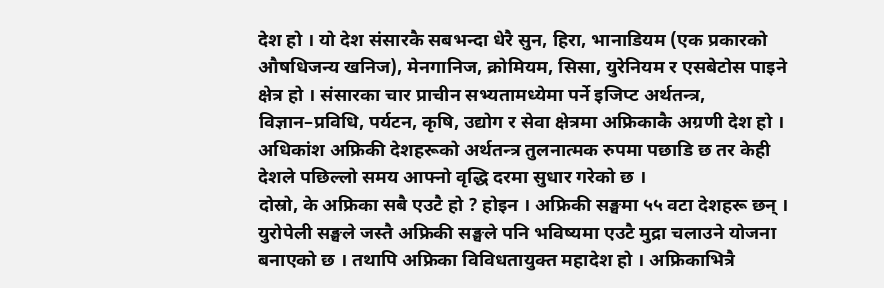देश हो । यो देश संसारकै सबभन्दा धेरै सुन, हिरा, भानाडियम (एक प्रकारको औषधिजन्य खनिज), मेनगानिज, क्रोमियम, सिसा, युरेनियम र एसबेटोस पाइने क्षेत्र हो । संसारका चार प्राचीन सभ्यतामध्येमा पर्ने इजिप्ट अर्थतन्त्र, विज्ञान–प्रविधि, पर्यटन, कृषि, उद्योग र सेवा क्षेत्रमा अफ्रिकाकै अग्रणी देश हो । अधिकांश अफ्रिकी देशहरूको अर्थतन्त्र तुलनात्मक रुपमा पछाडि छ तर केही देशले पछिल्लो समय आफ्नो वृद्धि दरमा सुधार गरेको छ ।
दोस्रो, के अफ्रिका सबै एउटै हो ? होइन । अफ्रिकी सङ्घमा ५५ वटा देशहरू छन् । युरोपेली सङ्घले जस्तै अफ्रिकी सङ्घले पनि भविष्यमा एउटै मुद्रा चलाउने योजना बनाएको छ । तथापि अफ्रिका विविधतायुक्त महादेश हो । अफ्रिकाभित्रै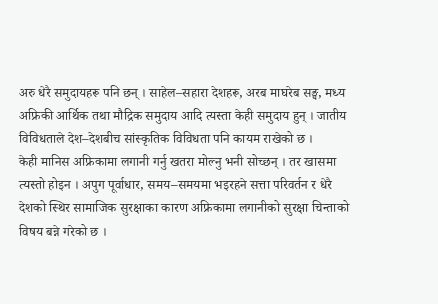अरु धेरै समुदायहरू पनि छन् । साहेल–सहारा देशहरू, अरब माघरेब सङ्घ, मध्य अफ्रिकी आर्थिक तथा मौद्रिक समुदाय आदि त्यस्ता केही समुदाय हुन् । जातीय विविधताले देश–देशबीच सांस्कृतिक विविधता पनि कायम राखेको छ ।
केही मानिस अफ्रिकामा लगानी गर्नु खतरा मोल्नु भनी सोच्छन् । तर खासमा त्यस्तो होइन । अपुग पूर्वाधार, समय–समयमा भइरहने सत्ता परिवर्तन र धेरै देशको स्थिर सामाजिक सुरक्षाका कारण अफ्रिकामा लगानीको सुरक्षा चिन्ताको विषय बन्ने गरेको छ ।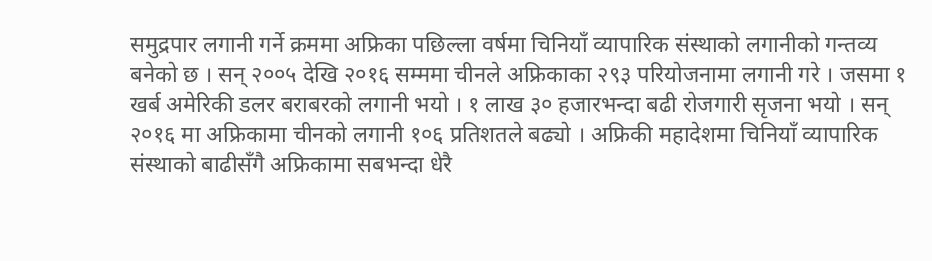समुद्रपार लगानी गर्ने क्रममा अफ्रिका पछिल्ला वर्षमा चिनियाँ व्यापारिक संस्थाको लगानीको गन्तव्य बनेको छ । सन् २००५ देखि २०१६ सम्ममा चीनले अफ्रिकाका २९३ परियोजनामा लगानी गरे । जसमा १ खर्ब अमेरिकी डलर बराबरको लगानी भयो । १ लाख ३० हजारभन्दा बढी रोजगारी सृजना भयो । सन् २०१६ मा अफ्रिकामा चीनको लगानी १०६ प्रतिशतले बढ्यो । अफ्रिकी महादेशमा चिनियाँ व्यापारिक संस्थाको बाढीसँगै अफ्रिकामा सबभन्दा धेरै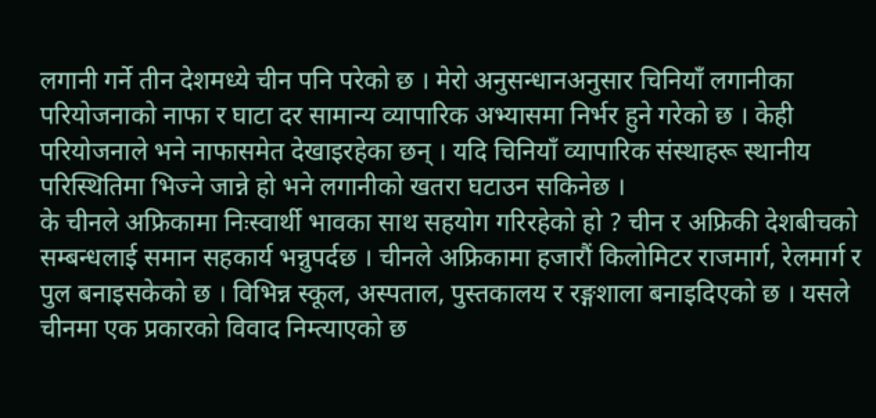लगानी गर्ने तीन देशमध्ये चीन पनि परेको छ । मेरो अनुसन्धानअनुसार चिनियाँ लगानीका परियोजनाको नाफा र घाटा दर सामान्य व्यापारिक अभ्यासमा निर्भर हुने गरेको छ । केही परियोजनाले भने नाफासमेत देखाइरहेका छन् । यदि चिनियाँ व्यापारिक संस्थाहरू स्थानीय परिस्थितिमा भिज्ने जान्ने हो भने लगानीको खतरा घटाउन सकिनेछ ।
के चीनले अफ्रिकामा निःस्वार्थी भावका साथ सहयोग गरिरहेको हो ? चीन र अफ्रिकी देशबीचको सम्बन्धलाई समान सहकार्य भन्नुपर्दछ । चीनले अफ्रिकामा हजारौं किलोमिटर राजमार्ग, रेलमार्ग र पुल बनाइसकेको छ । विभिन्न स्कूल, अस्पताल, पुस्तकालय र रङ्गशाला बनाइदिएको छ । यसले चीनमा एक प्रकारको विवाद निम्त्याएको छ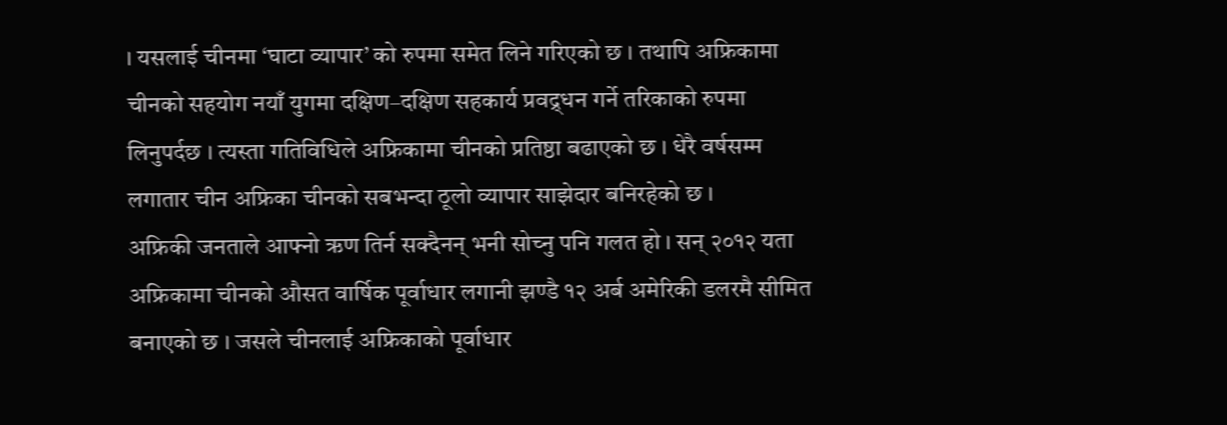। यसलाई चीनमा ‘घाटा व्यापार’ को रुपमा समेत लिने गरिएको छ । तथापि अफ्रिकामा चीनको सहयोग नयाँ युगमा दक्षिण–दक्षिण सहकार्य प्रवद्र्धन गर्ने तरिकाको रुपमा लिनुपर्दछ । त्यस्ता गतिविधिले अफ्रिकामा चीनको प्रतिष्ठा बढाएको छ । धेरै वर्षसम्म लगातार चीन अफ्रिका चीनको सबभन्दा ठूलो व्यापार साझेदार बनिरहेको छ ।
अफ्रिकी जनताले आफ्नो ऋण तिर्न सक्दैनन् भनी सोच्नु पनि गलत हो । सन् २०१२ यता अफ्रिकामा चीनको औसत वार्षिक पूर्वाधार लगानी झण्डै १२ अर्ब अमेरिकी डलरमै सीमित बनाएको छ । जसले चीनलाई अफ्रिकाको पूर्वाधार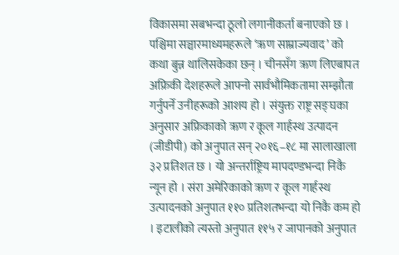विकासमा सबभन्दा ठूलो लगानीकर्ता बनाएको छ । पश्चिमा सञ्चारमाध्यमहरूले ‘ऋण साम्राज्यवाद’ को कथा बुन्न थालिसकेका छन् । चीनसँग ऋण लिएबापत अफ्रिकी देशहरूले आफ्नो सार्वभौमिकतामा सम्झौता गर्नुपर्ने उनीहरूको आशय हो । संयुक्त राष्ट्र सङ्घका अनुसार अफ्रिकाको ऋण र कूल गार्हस्थ उत्पादन (जीडीपी) को अनुपात सन् २०१६–१८ मा सालाखाला ३२ प्रतिशत छ । यो अन्तर्राष्ट्रिय मापदण्डभन्दा निकै न्यून हो । संरा अमेरिकाको ऋण र कूल गार्हस्थ उत्पादनको अनुपात ११० प्रतिशतभन्दा यो निकै कम हो । इटालीको त्यस्तो अनुपात ११५ र जापानको अनुपात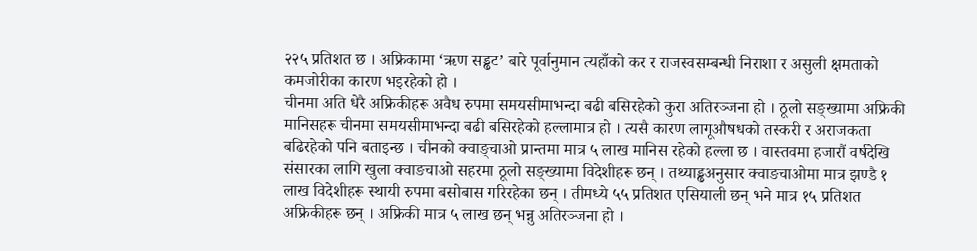२२५ प्रतिशत छ । अफ्रिकामा ‘ऋण सड्ढट’ बारे पूर्वानुमान त्यहाँको कर र राजस्वसम्बन्धी निराशा र असुली क्षमताको कमजोरीका कारण भइरहेको हो ।
चीनमा अति धेरै अफ्रिकीहरू अवैध रुपमा समयसीमाभन्दा बढी बसिरहेको कुरा अतिरञ्जना हो । ठूलो सङ्ख्यामा अफ्रिकी मानिसहरू चीनमा समयसीमाभन्दा बढी बसिरहेको हल्लामात्र हो । त्यसै कारण लागूऔषधको तस्करी र अराजकता बढिरहेको पनि बताइन्छ । चीनको क्वाङ्चाओ प्रान्तमा मात्र ५ लाख मानिस रहेको हल्ला छ । वास्तवमा हजारौं वर्षदेखि संसारका लागि खुला क्वाङचाओ सहरमा ठूलो सङ्ख्यामा विदेशीहरू छन् । तथ्याड्ढअनुसार क्वाङचाओमा मात्र झण्डै १ लाख विदेशीहरू स्थायी रुपमा बसोबास गरिरहेका छन् । तीमध्ये ५५ प्रतिशत एसियाली छन् भने मात्र १५ प्रतिशत अफ्रिकीहरू छन् । अफ्रिकी मात्र ५ लाख छन् भन्नु अतिरञ्जना हो ।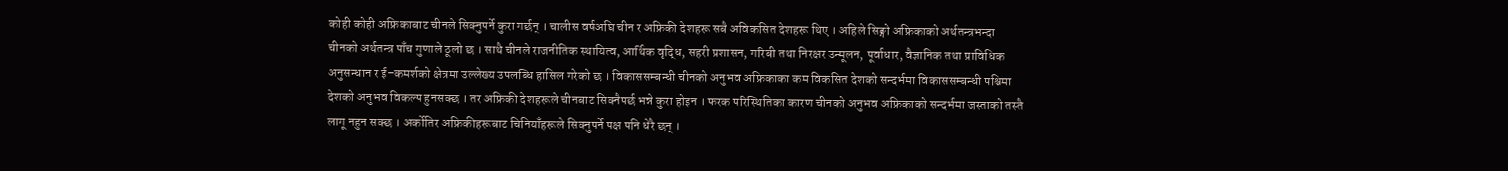कोही कोही अफ्रिकाबाट चीनले सिक्नुपर्ने कुरा गर्छन् । चालीस वर्षअघि चीन र अफ्रिकी देशहरू सबै अविकसित देशहरू थिए । अहिले सिङ्गो अफ्रिकाको अर्थतन्त्रभन्दा चीनको अर्थतन्त्र पाँच गुणाले ठूलो छ । साथै चीनले राजनीतिक स्थायित्व, आर्थिक वृद्धि, सहरी प्रशासन, गरिबी तथा निरक्षर उन्मूलन, पूर्वाधार, वैज्ञानिक तथा प्राविधिक अनुसन्धान र ई–कमर्शको क्षेत्रमा उल्लेख्य उपलब्धि हासिल गरेको छ । विकाससम्बन्धी चीनको अनुभव अफ्रिकाका कम विकसित देशको सन्दर्भमा विकाससम्बन्धी पश्चिमा देशको अनुभव विकल्प हुनसक्छ । तर अफ्रिकी देशहरूले चीनबाट सिक्नैपर्छ भन्ने कुरा होइन । फरक परिस्थितिका कारण चीनको अनुभव अफ्रिकाको सन्दर्भमा जस्ताको तस्तै लागू नहुन सक्छ । अर्कोतिर अफ्रिकीहरूबाट चिनियाँहरूले सिक्नुपर्ने पक्ष पनि धेरै छन् ।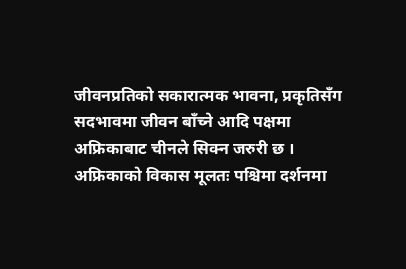जीवनप्रतिको सकारात्मक भावना, प्रकृतिसँग सदभावमा जीवन बाँच्ने आदि पक्षमा अफ्रिकाबाट चीनले सिक्न जरुरी छ ।
अफ्रिकाको विकास मूलतः पश्चिमा दर्शनमा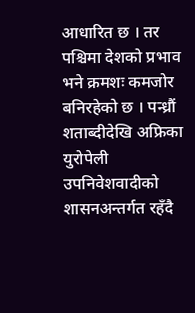आधारित छ । तर पश्चिमा देशको प्रभाव भने क्रमशः कमजोर बनिरहेको छ । पन्ध्रौं शताब्दीदेखि अफ्रिका युरोपेली उपनिवेशवादीको शासनअन्तर्गत रहँदै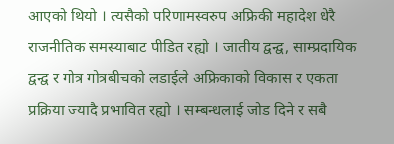आएको थियो । त्यसैको परिणामस्वरुप अफ्रिकी महादेश धेरै राजनीतिक समस्याबाट पीडित रह्यो । जातीय द्वन्द्व, साम्प्रदायिक द्वन्द्व र गोत्र गोत्रबीचको लडाईले अफ्रिकाको विकास र एकता प्रक्रिया ज्यादै प्रभावित रह्यो । सम्बन्धलाई जोड दिने र सबै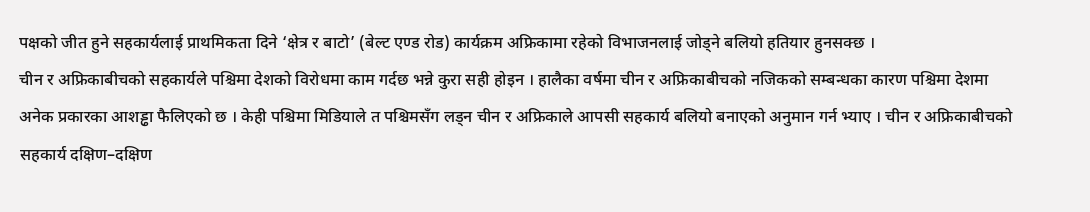पक्षको जीत हुने सहकार्यलाई प्राथमिकता दिने ‘क्षेत्र र बाटो’ (बेल्ट एण्ड रोड) कार्यक्रम अफ्रिकामा रहेको विभाजनलाई जोड्ने बलियो हतियार हुनसक्छ ।
चीन र अफ्रिकाबीचको सहकार्यले पश्चिमा देशको विरोधमा काम गर्दछ भन्ने कुरा सही होइन । हालैका वर्षमा चीन र अफ्रिकाबीचको नजिकको सम्बन्धका कारण पश्चिमा देशमा अनेक प्रकारका आशड्ढा फैलिएको छ । केही पश्चिमा मिडियाले त पश्चिमसँग लड्न चीन र अफ्रिकाले आपसी सहकार्य बलियो बनाएको अनुमान गर्न भ्याए । चीन र अफ्रिकाबीचको सहकार्य दक्षिण–दक्षिण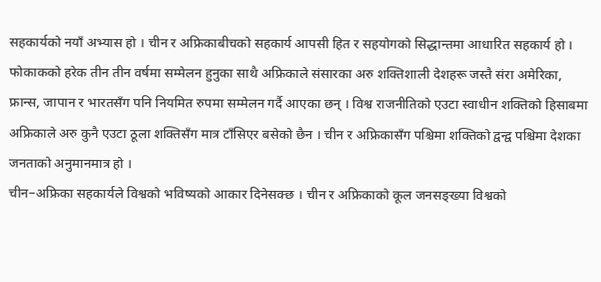सहकार्यको नयाँ अभ्यास हो । चीन र अफ्रिकाबीचको सहकार्य आपसी हित र सहयोगको सिद्धान्तमा आधारित सहकार्य हो ।
फोकाकको हरेक तीन तीन वर्षमा सम्मेलन हुनुका साथै अफ्रिकाले संसारका अरु शक्तिशाली देशहरू जस्तै संरा अमेरिका, फ्रान्स, जापान र भारतसँग पनि नियमित रुपमा सम्मेलन गर्दै आएका छन् । विश्व राजनीतिको एउटा स्वाधीन शक्तिको हिसाबमा अफ्रिकाले अरु कुनै एउटा ठूला शक्तिसँग मात्र टाँसिएर बसेको छैन । चीन र अफ्रिकासँग पश्चिमा शक्तिको द्वन्द्व पश्चिमा देशका जनताको अनुमानमात्र हो ।
चीन–अफ्रिका सहकार्यले विश्वको भविष्यको आकार दिनेसक्छ । चीन र अफ्रिकाको कूल जनसङ्ख्या विश्वको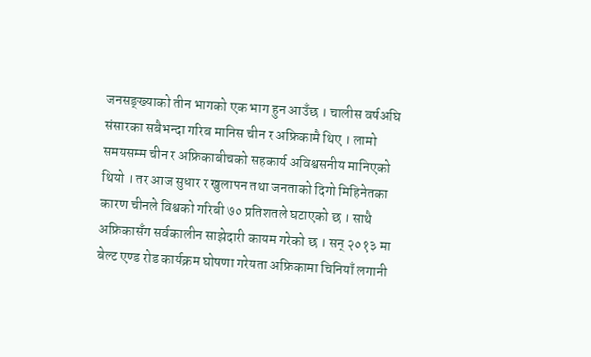जनसङ्ख्याको तीन भागको एक भाग हुन आउँछ । चालीस वर्षअघि संसारका सबैभन्दा गरिब मानिस चीन र अफ्रिकामै थिए । लामो समयसम्म चीन र अफ्रिकाबीचको सहकार्य अविश्वसनीय मानिएको थियो । तर आज सुधार र खुलापन तथा जनताको दिगो मिहिनेतका कारण चीनले विश्वको गरिबी ७० प्रतिशतले घटाएको छ । साथै अफ्रिकासँग सर्वकालीन साझेदारी कायम गरेको छ । सन् २०१३ मा बेल्ट एण्ड रोड कार्यक्रम घोषणा गरेयता अफ्रिकामा चिनियाँ लगानी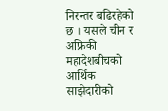निरन्तर बढिरहेको छ । यसले चीन र अफ्रिकी महादेशबीचको आर्थिक साझेदारीको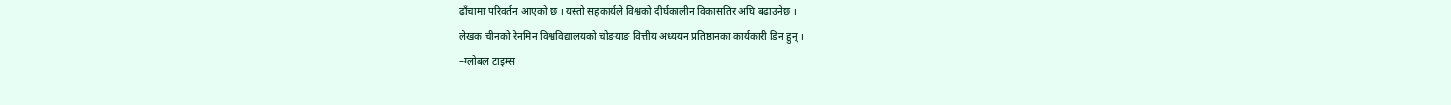ढाँचामा परिवर्तन आएको छ । यस्तो सहकार्यले विश्वको दीर्घकालीन विकासतिर अघि बढाउनेछ ।
लेखक चीनको रेनमिन विश्वविद्यालयको चोङयाङ वित्तीय अध्ययन प्रतिष्ठानका कार्यकारी डिन हुन् ।
–ग्लोबल टाइम्स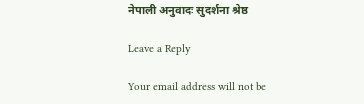नेपाली अनुवादः सुदर्शना श्रेष्ठ

Leave a Reply

Your email address will not be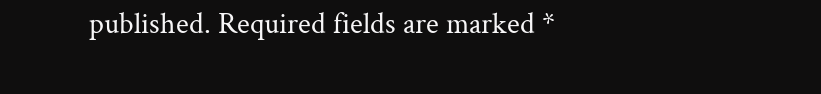published. Required fields are marked *